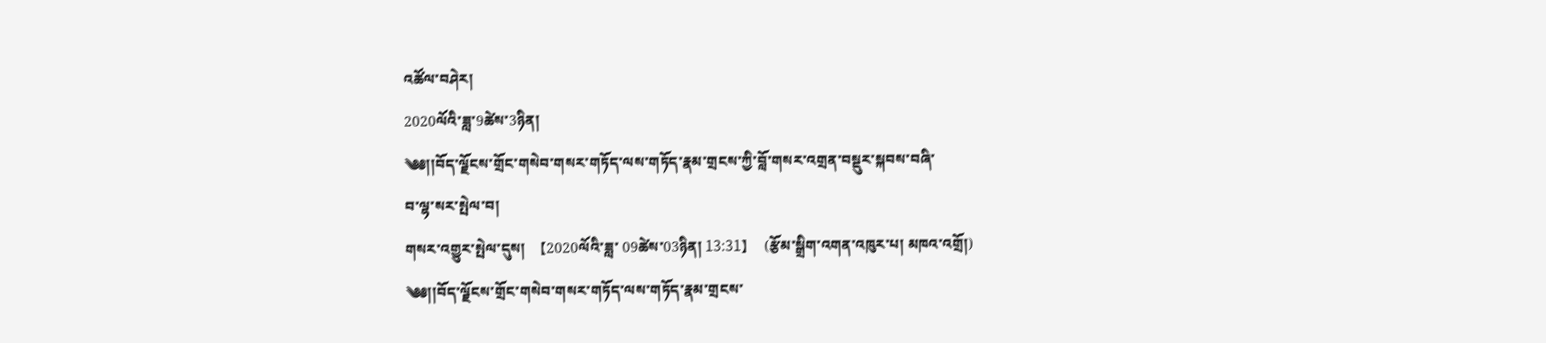འཚོལ་བཤེར།
2020ལོའི་ཟླ་9ཚེས་3ཉིན།
༄༅།།བོད་ལྗོངས་གྲོང་གསེབ་གསར་གཏོད་ལས་གཏོད་རྣམ་གྲངས་ཀྱི་བློ་གསར་འགྲན་བསྡུར་སྐབས་བཞི་
བ་ལྷ་སར་སྤེལ་བ།
གསར་འགྱུར་སྤེལ་དུས།  【2020ལོའི་ཟླ་ 09ཚེས་03ཉིན། 13:31】   (རྩོམ་སྒྲིག་འགན་འཁུར་པ། མཁའ་འགྲོ།)
༄༅།།བོད་ལྗོངས་གྲོང་གསེབ་གསར་གཏོད་ལས་གཏོད་རྣམ་གྲངས་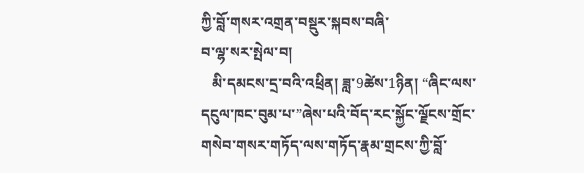ཀྱི་བློ་གསར་འགྲན་བསྡུར་སྐབས་བཞི་
བ་ལྷ་སར་སྤེལ་བ།
   མི་དམངས་དྲ་བའི་འཕྲིན། ཟླ་9ཚེས་1ཉིན། “ཞིང་ལས་དངུལ་ཁང་བུམ་པ་”ཞེས་པའི་བོད་རང་སྐྱོང་ལྗོངས་གྲོང་གསེབ་གསར་གཏོད་ལས་གཏོད་རྣམ་གྲངས་ཀྱི་བློ་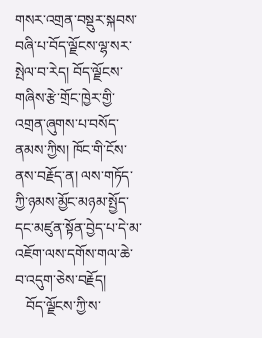གསར་འགྲན་བསྡུར་སྐབས་བཞི་པ་བོད་ལྗོངས་ལྷ་སར་སྤེལ་བ་རེད། བོད་ལྗོངས་གཞིས་རྩེ་གྲོང་ཁྱེར་གྱི་འགྲན་ཞུགས་པ་བསོད་ནམས་ཀྱིས། ཁོང་གི་ངོས་ནས་བརྗོད་ན། ལས་གཏོད་ཀྱི་ཉམས་མྱོང་མཉམ་སྤྱོད་དང་མཛུན་སྟོན་བྱེད་པ་དེ་མ་འཇོག་ལས་དགོས་གལ་ཆེ་བ་འདུག་ཅེས་བརྗོད།
   བོད་ལྗོངས་ཀྱི་ས་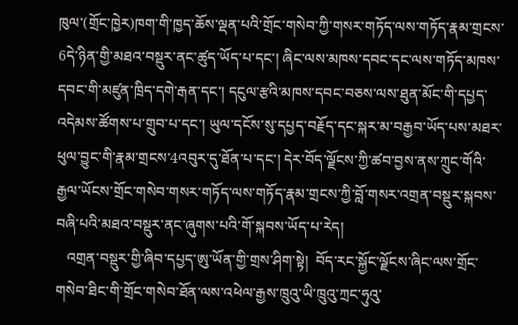ཁུལ་(གྲོང་ཁྱེར)ཁག་གི་ཁྱད་ཆོས་ལྡན་པའི་གྲོང་གསེབ་ཀྱི་གསར་གཏོད་ལས་གཏོད་རྣམ་གྲངས་6དེ་ཉིན་གྱི་མཐའ་བསྡུར་ནང་ཚུད་ཡོད་པ་དང་། ཞིང་ལས་མཁས་དབང་དང་ལས་གཏོད་མཁས་དབང་གི་མཛུན་ཁྲིད་དགེ་རྒན་དང་། དངུལ་རྩའི་མཁས་དབང་བཅས་ལས་ཐུན་མོང་གི་དཔྱད་འདེམས་ཚོགས་པ་གྲུབ་པ་དང་། ཡུལ་དངོས་སུ་དཔྱད་བརྗོད་དང་སྐར་མ་བརྒྱབ་ཡོད་པས་མཐར་ཕུལ་བྱུང་གི་རྣམ་གྲངས་4འབུར་དུ་ཐོན་པ་དང་། དེར་བོད་ལྗོངས་ཀྱི་ཚབ་བྱས་ནས་ཀྲུང་གོའི་རྒྱལ་ཡོངས་གྲོང་གསེབ་གསར་གཏོད་ལས་གཏོད་རྣམ་གྲངས་ཀྱི་བློ་གསར་འགྲན་བསྡུར་སྐབས་བཞི་པའི་མཐའ་བསྡུར་ནང་ཞུགས་པའི་གོ་སྐབས་ཡོད་པ་རེད།
   འགྲན་བསྡུར་གྱི་ཞིབ་དཔྱད་ཨུ་ཡོན་གྱི་གྲས་ཤིག་སྟེ།  བོད་རང་སྐྱོང་ལྗོངས་ཞིང་ལས་གྲོང་གསེབ་ཐིང་གི་གྲོང་གསེབ་ཐོན་ལས་འཕེལ་རྒྱས་ཁྲུའུ་ཡི་ཁྲུའུ་ཀྲང་ཧུའུ་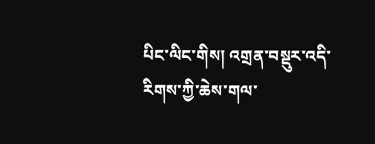པིང་ལིང་གིས། འགྲན་བསྡུར་འདི་རིགས་ཀྱི་ཆེས་གལ་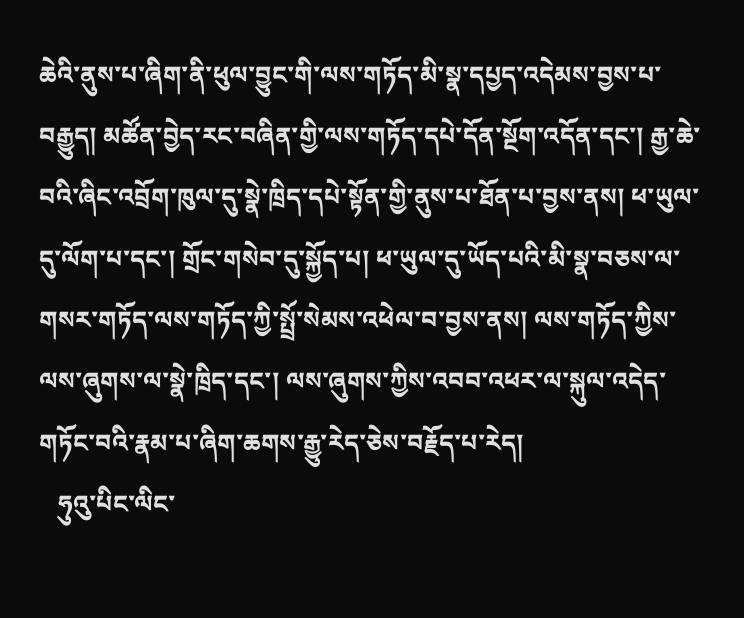ཆེའི་ནུས་པ་ཞིག་ནི་ཕུལ་བྱུང་གི་ལས་གཏོད་མི་སྣ་དཔྱད་འདེམས་བྱས་པ་བརྒྱུད། མཚོན་བྱེད་རང་བཞིན་གྱི་ལས་གཏོད་དཔེ་དོན་སྔོག་འདོན་དང་། རྒྱ་ཆེ་བའི་ཞིང་འབྲོག་ཁུལ་དུ་སྣེ་ཁྲིད་དཔེ་སྟོན་གྱི་ནུས་པ་ཐོན་པ་བྱས་ནས། ཕ་ཡུལ་དུ་ལོག་པ་དང་། གྲོང་གསེབ་དུ་སྐྱོད་པ། ཕ་ཡུལ་དུ་ཡོད་པའི་མི་སྣ་བཅས་ལ་གསར་གཏོད་ལས་གཏོད་ཀྱི་སྤྲོ་སེམས་འཕེལ་བ་བྱས་ནས། ལས་གཏོད་ཀྱིས་ལས་ཞུགས་ལ་སྣེ་ཁྲིད་དང་། ལས་ཞུགས་ཀྱིས་འབབ་འཕར་ལ་སྐུལ་འདེད་གཏོང་བའི་རྣམ་པ་ཞིག་ཆགས་རྒྱུ་རེད་ཅེས་བརྗོད་པ་རེད།
   ཧུའུ་པིང་ལིང་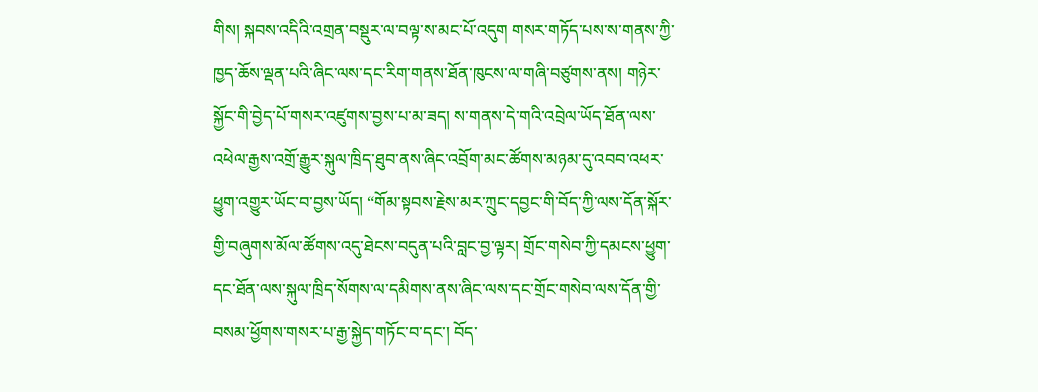གིས། སྐབས་འདིའི་འགྲན་བསྡུར་ལ་བལྟ་ས་མང་པོ་འདུག གསར་གཏོད་པས་ས་གནས་ཀྱི་ཁྱད་ཆོས་ལྡན་པའི་ཞིང་ལས་དང་རིག་གནས་ཐོན་ཁུངས་ལ་གཞི་བཙུགས་ནས། གཉེར་སྐྱོང་གི་བྱེད་པོ་གསར་འཛུགས་བྱས་པ་མ་ཟད། ས་གནས་དེ་གའི་འབྲེལ་ཡོད་ཐོན་ལས་འཕེལ་རྒྱས་འགྲོ་རྒྱུར་སྐུལ་ཁྲིད་ཐུབ་ནས་ཞིང་འབྲོག་མང་ཚོགས་མཉམ་དུ་འབབ་འཕར་ཕྱུག་འགྱུར་ཡོང་བ་བྱས་ཡོད། “གོམ་སྟབས་རྗེས་མར་ཀྲུང་དབྱང་གི་བོད་ཀྱི་ལས་དོན་སྐོར་གྱི་བཞུགས་མོལ་ཚོགས་འདུ་ཐེངས་བདུན་པའི་བླང་བྱ་ལྟར། གྲོང་གསེབ་ཀྱི་དམངས་ཕྱུག་དང་ཐོན་ལས་སྐུལ་ཁྲིད་སོགས་ལ་དམིགས་ནས་ཞིང་ལས་དང་གྲོང་གསེབ་ལས་དོན་གྱི་བསམ་ཕྱོགས་གསར་པ་རྒྱ་སྐྱེད་གཏོང་བ་དང་། བོད་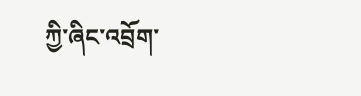ཀྱི་ཞིང་འབྲོག་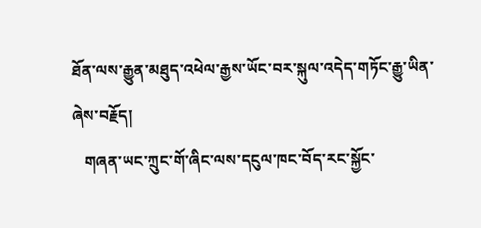ཐོན་ལས་རྒྱུན་མཐུད་འཕེལ་རྒྱས་ཡོང་བར་སྐུལ་འདེད་གཏོང་རྒྱུ་ཡིན་ཞེས་བརྗོད།
   གཞན་ཡང་ཀྲུང་གོ་ཞིང་ལས་དངུལ་ཁང་བོད་རང་སྐྱོང་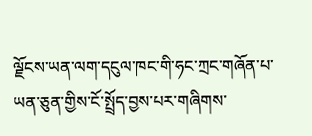ལྗོངས་ཡན་ལག་དངུལ་ཁང་གི་ཧང་ཀྲང་གཞོན་པ་ཡན་ཅུན་གྱིས་ངོ་སྤྲོད་བྱས་པར་གཞིགས་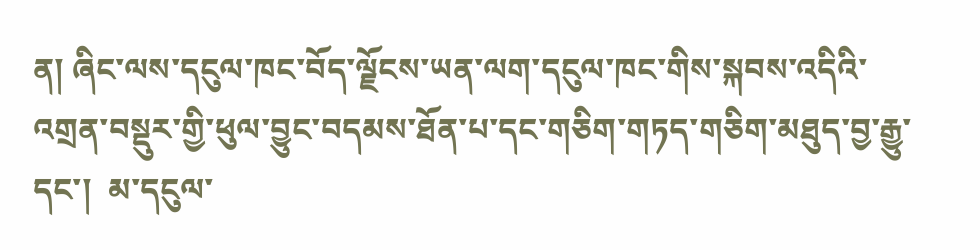ན། ཞིང་ལས་དངུལ་ཁང་བོད་ལྗོངས་ཡན་ལག་དངུལ་ཁང་གིས་སྐབས་འདིའི་འགྲན་བསྡུར་གྱི་ཕུལ་བྱུང་བདམས་ཐོན་པ་དང་གཅིག་གཏད་གཅིག་མཐུད་བྱ་རྒྱུ་དང་།  མ་དངུལ་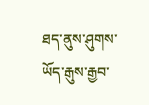ཐད་ནུས་ཤུགས་ཡོད་རྒུས་རྒྱབ་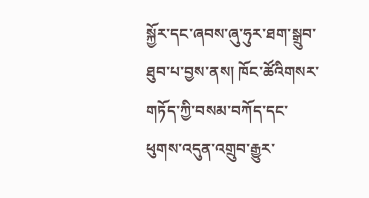སྐྱོར་དང་ཞབས་ཞུ་ཧུར་ཐག་སྒྲུབ་ཐུབ་པ་བྱས་ནས། ཁོང་ཚོའིགསར་གཏོད་ཀྱི་བསམ་བཀོད་དང་ཕུགས་འདུན་འགྲུབ་རྒྱུར་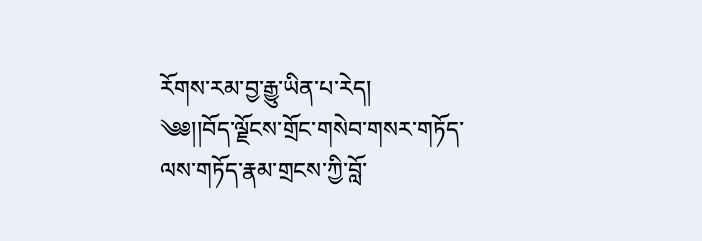རོགས་རམ་བྱ་རྒྱུ་ཡིན་པ་རེད།
༄༅།།བོད་ལྗོངས་གྲོང་གསེབ་གསར་གཏོད་ལས་གཏོད་རྣམ་གྲངས་ཀྱི་བློ་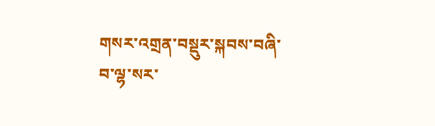གསར་འགྲན་བསྡུར་སྐབས་བཞི་
བ་ལྷ་སར་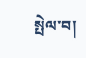སྤེལ་བ།